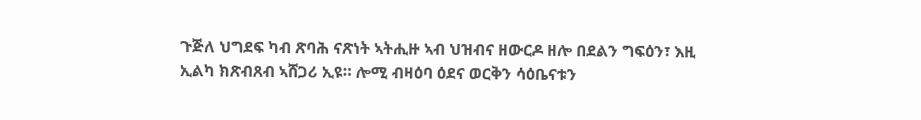ጉጅለ ህግደፍ ካብ ጽባሕ ናጽነት ኣትሒዙ ኣብ ህዝብና ዘውርዶ ዘሎ በደልን ግፍዕን፣ እዚ ኢልካ ክጽብጸብ ኣሸጋሪ ኢዩ። ሎሚ ብዛዕባ ዕደና ወርቅን ሳዕቤናቱን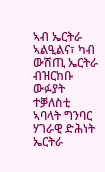ኣብ ኤርትራ ኣልዒልና፣ ካብ ውሽጢ ኤርትራ ብዝርከቡ ውፉያት ተቓለስቲ ኣባላት ግንባር ሃገራዊ ድሕነት ኤርትራ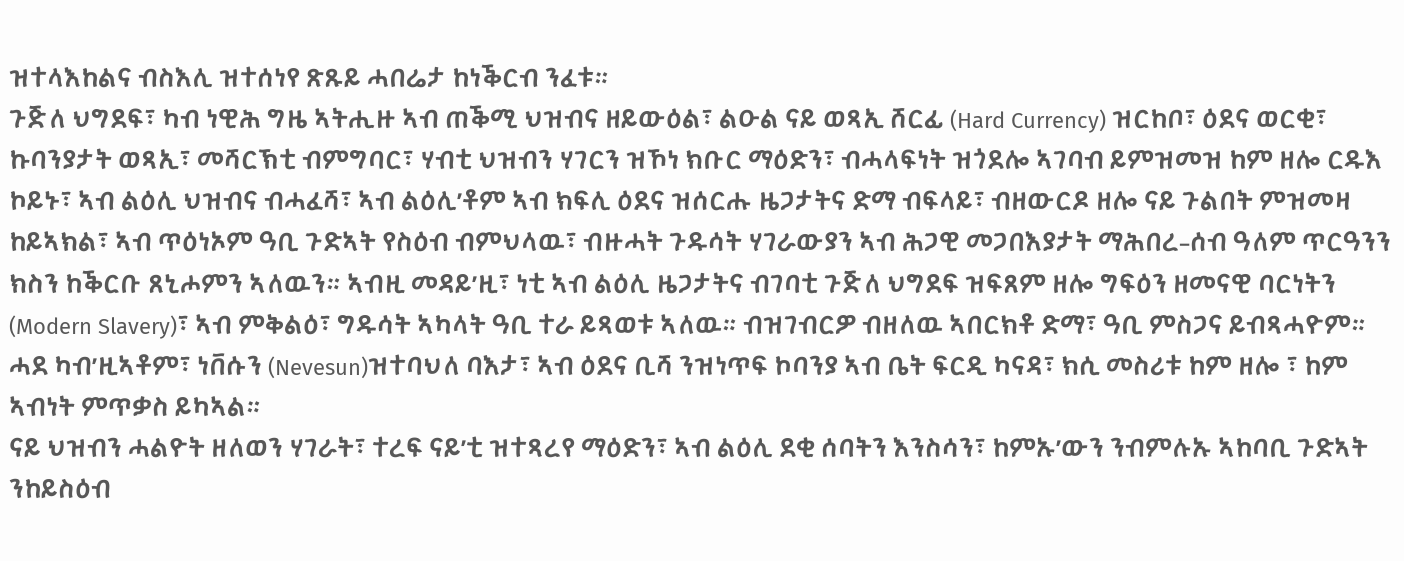ዝተላእከልና ብስእሊ ዝተሰነየ ጽጹይ ሓበሬታ ከነቕርብ ንፈቱ።
ጉጅለ ህግደፍ፣ ካብ ነዊሕ ግዜ ኣትሒዙ ኣብ ጠቕሚ ህዝብና ዘይውዕል፣ ልዑል ናይ ወጻኢ ሸርፊ (Hard Currency) ዝርከቦ፣ ዕደና ወርቂ፣ ኩባንያታት ወጻኢ፣ መሻርኽቲ ብምግባር፣ ሃብቲ ህዝብን ሃገርን ዝኾነ ክቡር ማዕድን፣ ብሓላፍነት ዝጎደሎ ኣገባብ ይምዝመዝ ከም ዘሎ ርዱእ ኮይኑ፣ ኣብ ልዕሊ ህዝብና ብሓፈሻ፣ ኣብ ልዕሊ’ቶም ኣብ ክፍሊ ዕደና ዝሰርሑ ዜጋታትና ድማ ብፍላይ፣ ብዘውርዶ ዘሎ ናይ ጉልበት ምዝመዛ ከይኣክል፣ ኣብ ጥዕነኦም ዓቢ ጉድኣት የስዕብ ብምህላዉ፣ ብዙሓት ጉዱሳት ሃገራውያን ኣብ ሕጋዊ መጋበእያታት ማሕበረ–ሰብ ዓለም ጥርዓንን ክስን ከቕርቡ ጸኒሖምን ኣለዉን። ኣብዚ መዳይ’ዚ፣ ነቲ ኣብ ልዕሊ ዜጋታትና ብገባቲ ጉጅለ ህግደፍ ዝፍጸም ዘሎ ግፍዕን ዘመናዊ ባርነትን (Modern Slavery)፣ ኣብ ምቅልዕ፣ ግዱሳት ኣካላት ዓቢ ተራ ይጻወቱ ኣለዉ። ብዝገብርዎ ብዘለዉ ኣበርክቶ ድማ፣ ዓቢ ምስጋና ይብጻሓዮም። ሓደ ካብ’ዚኣቶም፣ ነቨሱን (Nevesun)ዝተባህለ ባእታ፣ ኣብ ዕደና ቢሻ ንዝነጥፍ ኮባንያ ኣብ ቤት ፍርዲ ካናዳ፣ ክሲ መስሪቱ ከም ዘሎ ፣ ከም ኣብነት ምጥቃስ ይካኣል።
ናይ ህዝብን ሓልዮት ዘለወን ሃገራት፣ ተረፍ ናይ’ቲ ዝተጻረየ ማዕድን፣ ኣብ ልዕሊ ደቂ ሰባትን እንስሳን፣ ከምኡ’ውን ንብምሉኡ ኣከባቢ ጉድኣት ንከይስዕብ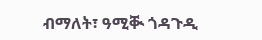ብማለት፣ ዓሚቚ ጎዳጉዲ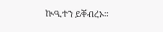ኲዒተን ይቐብረኦ።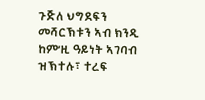ጉጅለ ህግደፍን
መሻርኽቱን ኣብ ክንዲ ከም’ዚ ዓይነት ኣገባብ ዝኽተሉ፣ ተረፍ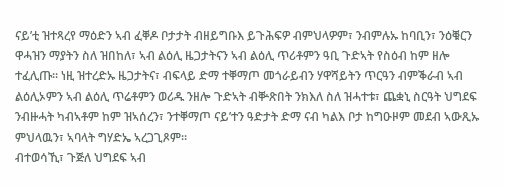ናይ’ቲ ዝተጻረየ ማዕድን ኣብ ፈቐዶ ቦታታት ብዘይግቡእ ይጉሕፍዎ ብምህላዎም፣ ንብምሉኡ ከባቢን፣ ንዕቑርን ዋሓዝን ማያትን ስለ ዝበከለ፣ ኣብ ልዕሊ ዜጋታትናን ኣብ ልዕሊ ጥሪቶምን ዓቢ ጉድኣት የስዕብ ከም ዘሎ ተፈሊጡ። ነዚ ዝተረድኡ ዜጋታትና፣ ብፍላይ ድማ ተቐማጦ መጎራይብን ሃዋሻይትን ጥርዓን ብምቕራብ ኣብ ልዕሊኦምን ኣብ ልዕሊ ጥሬቶምን ወሪዱ ንዘሎ ጉድኣት ብቝጽበት ንክእለ ስለ ዝሓተቱ፣ ጨቋኒ ስርዓት ህግደፍ ንብዙሓት ካብኣቶም ከም ዝኣሰረን፣ ንተቐማጦ ናይ’ተን ዓድታት ድማ ናብ ካልእ ቦታ ከግዑዞም መደብ ኣውጺኡ ምህላዉን፣ ኣባላት ግሃድኤ ኣረጋጊጾም።
ብተወሳኺ፣ ጉጅለ ህግደፍ ኣብ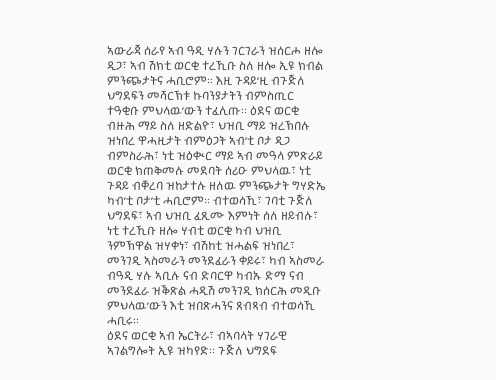ኣውራጃ ሰራየ ኣብ ዓዲ ሃሉን ገርገራን ዝሰርሖ ዘሎ ዲጋ፣ ኣብ ሽክቲ ወርቂ ተረኺቡ ስለ ዘሎ ኢዩ ክብል ምንጭታትና ሓቢሮም። እዚ ጉዳይ’ዚ ብጉጅለ ህግደፍን መሻርኽቱ ኩባንያታትን ብምስጢር ተዓቂቡ ምህላዉ’ውን ተፈሊጡ። ዕደና ወርቂ ብዙሕ ማይ ስለ ዘድልዮ፣ ህዝቢ ማይ ዝረኽበሉ ዝነበረ ዋሓዚታት ብምዕጋት ኣብ’ቲ ቦታ ዲጋ ብምስራሕ፣ ነቲ ዝዕቊር ማይ ኣብ መዓላ ምጽራይ ወርቂ ክጠቅመሉ መደባት ሰሪዑ ምህላዉ፣ ነቲ ጉዳይ ብቐረባ ዝከታተሉ ዘለዉ ምንጭታት ግሃድኤ ካብ’ቲ ቦታ’ቲ ሓቢሮም። ብተወሳኺ፣ ገባቲ ጉጅለ ህግደፍ፣ ኣብ ህዝቢ ፈጺሙ እምነት ሰለ ዘይብሉ፣ ነቲ ተረኺቡ ዘሎ ሃብቲ ወርቂ ካብ ህዝቢ ንምኽዋል ዝሃቀነ፣ ብሽከቲ ዝሓልፍ ዝነበረ፣ መንገዲ ኣስመራን መንደፈራን ቀይሩ፣ ካብ ኣስመራ ብዓዲ ሃሉ ኣቢሉ ናብ ድባርዋ ካብኡ ድማ ናብ መንደፈራ ዝቕጽል ሓዲሽ መንገዲ ክሰርሕ መዲቡ ምህላዉ’ውን እቲ ዝበጽሓንና ጸብጻብ ብተወሳኺ ሓቢሩ።
ዕደና ወርቂ ኣብ ኤርትራ፣ ብኣባላት ሃገራዊ ኣገልግሎት ኢዩ ዝካየድ። ጉጅለ ህግደፍ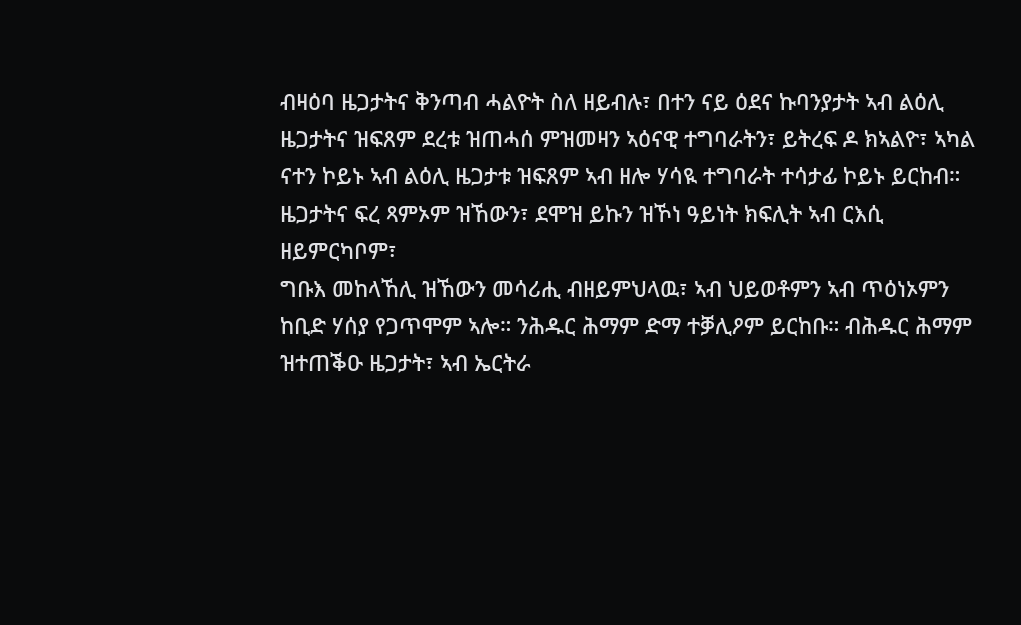ብዛዕባ ዜጋታትና ቅንጣብ ሓልዮት ስለ ዘይብሉ፣ በተን ናይ ዕደና ኩባንያታት ኣብ ልዕሊ ዜጋታትና ዝፍጸም ደረቱ ዝጠሓሰ ምዝመዛን ኣዕናዊ ተግባራትን፣ ይትረፍ ዶ ክኣልዮ፣ ኣካል ናተን ኮይኑ ኣብ ልዕሊ ዜጋታቱ ዝፍጸም ኣብ ዘሎ ሃሳዪ ተግባራት ተሳታፊ ኮይኑ ይርከብ። ዜጋታትና ፍረ ጻምኦም ዝኸውን፣ ደሞዝ ይኩን ዝኾነ ዓይነት ክፍሊት ኣብ ርእሲ ዘይምርካቦም፣
ግቡእ መከላኸሊ ዝኸውን መሳሪሒ ብዘይምህላዉ፣ ኣብ ህይወቶምን ኣብ ጥዕነኦምን ከቢድ ሃሰያ የጋጥሞም ኣሎ። ንሕዱር ሕማም ድማ ተቓሊዖም ይርከቡ። ብሕዱር ሕማም ዝተጠቕዑ ዜጋታት፣ ኣብ ኤርትራ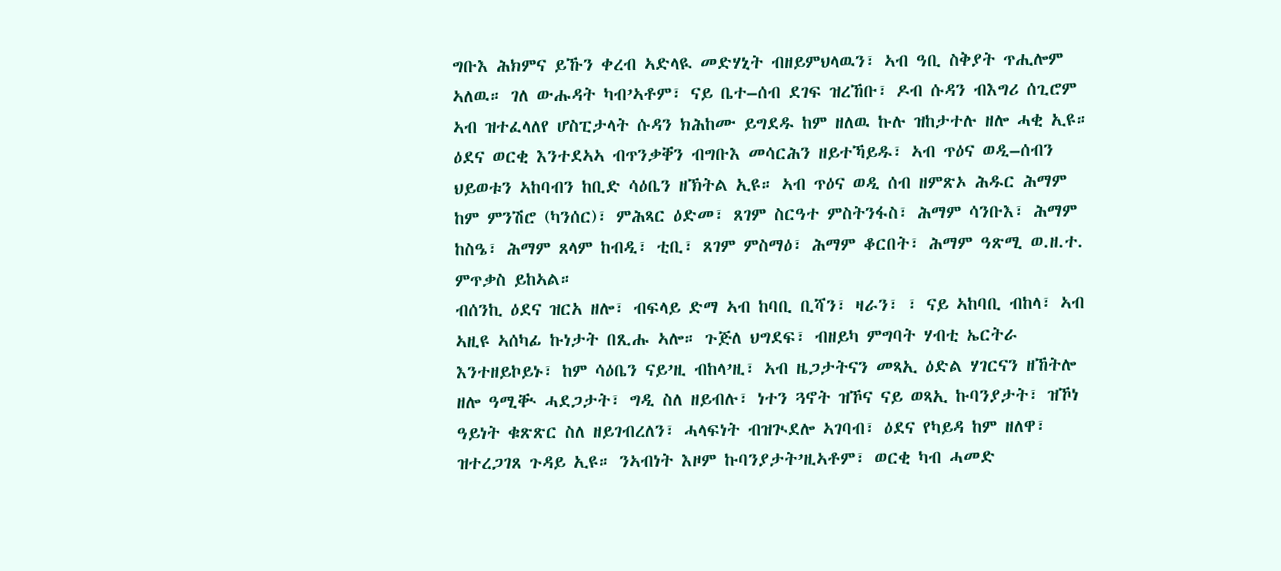ግቡእ ሕክምና ይኹን ቀረብ ኣድላዪ መድሃኒት ብዘይምህላዉን፣ ኣብ ዓቢ ስቅያት ጥሒሎም ኣለዉ። ገለ ውሑዳት ካብ’ኣቶም፣ ናይ ቤተ–ሰብ ደገፍ ዝረኸቡ፣ ዶብ ሱዳን ብእግሪ ሰጊሮም ኣብ ዝተፈላለየ ሆስፒታላት ሱዳን ክሕከሙ ይግደዱ ከም ዘለዉ ኩሉ ዝከታተሉ ዘሎ ሓቂ ኢዩ።
ዕደና ወርቂ እንተደኣኣ ብጥንቃቐን ብግቡእ መሳርሕን ዘይተኻይዱ፣ ኣብ ጥዕና ወዲ–ሰብን ህይወቱን ኣከባብን ከቢድ ሳዕቤን ዘኽትል ኢዩ። ኣብ ጥዕና ወዲ ሰብ ዘምጽኦ ሕዱር ሕማም ከም ምንሽሮ (ካንሰር)፣ ምሕጻር ዕድመ፣ ጸገም ስርዓተ ምስትንፋስ፣ ሕማም ሳንቡእ፣ ሕማም ከስዔ፣ ሕማም ጸላም ከብዲ፣ ቲቢ፣ ጸገም ምስማዕ፣ ሕማም ቆርበት፣ ሕማም ዓጽሚ ወ.ዘ.ተ. ምጥቃስ ይከኣል።
ብሰንኪ ዕደና ዝርአ ዘሎ፣ ብፍላይ ድማ ኣብ ከባቢ ቢሻን፣ ዛራን፣ ፣ ናይ ኣከባቢ ብከላ፣ ኣብ ኣዚዩ ኣሰካፊ ኩነታት በጺሑ ኣሎ። ጉጅለ ህግደፍ፣ ብዘይካ ምግባት ሃብቲ ኤርትራ እንተዘይኮይኑ፣ ከም ሳዕቤን ናይ’ዚ ብከላ’ዚ፣ ኣብ ዜጋታትናን መጻኢ ዕድል ሃገርናን ዘኸትሎ ዘሎ ዓሚቚ ሓደጋታት፣ ግዲ ስለ ዘይብሉ፣ ነተን ጓኖት ዝኾና ናይ ወጻኢ ኩባንያታት፣ ዝኾነ ዓይነት ቁጽጽር ስለ ዘይገብረለን፣ ሓላፍነት ብዝጒደሎ ኣገባብ፣ ዕደና የካይዳ ከም ዘለዋ፣ ዝተረጋገጸ ጉዳይ ኢዩ። ንኣብነት እዞም ኩባንያታት’ዚኣቶም፣ ወርቂ ካብ ሓመድ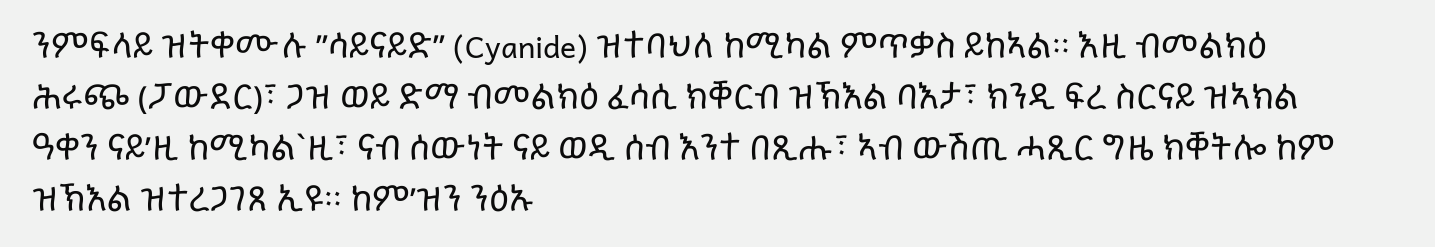ንምፍላይ ዝትቀሙሉ ”ሳይናይድ” (Cyanide) ዝተባህለ ከሚካል ምጥቃስ ይከኣል። እዚ ብመልክዕ ሕሩጭ (ፓውደር)፣ ጋዝ ወይ ድማ ብመልክዕ ፈሳሲ ክቐርብ ዝኽእል ባእታ፣ ክንዲ ፍረ ስርናይ ዝኣክል ዓቀን ናይ’ዚ ከሚካል`ዚ፣ ናብ ሰውነት ናይ ወዲ ሰብ እንተ በጺሑ፣ ኣብ ውሽጢ ሓጺር ግዜ ክቐትሎ ከም ዝኽእል ዝተረጋገጸ ኢዩ። ከም’ዝን ንዕኡ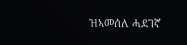ዝኣመሰለ ሓደገኛ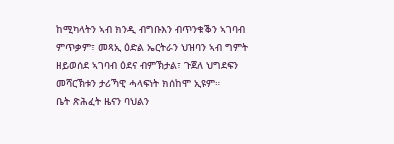ከሚካላትን ኣብ ክንዲ ብግቡእን ብጥንቁቕን ኣገባብ ምጥቃም፣ መጻኢ ዕድል ኤርትራን ህዝባን ኣብ ግምት ዘይወሰደ ኣገባብ ዕደና ብምኽታል፣ ጉጀለ ህግደፍን መሻርኽቱን ታሪኻዊ ሓላፍነት ክሰከሞ ኢዩም።
ቤት ጽሕፈት ዜናን ባህልን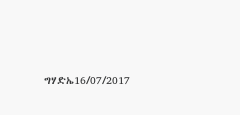ግሃድኤ16/07/2017